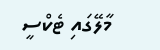މާލޭގައި ޓެކްސީ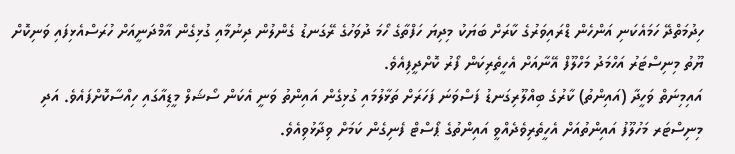ހިދުމަތްދޭ ހަމައެކަނި އަންހެން ޑްރައިވަރުގެ ކާރަށް ބަޔަކު މިދިޔަ ހަފްތާގެ ހޯމަ ދުވަހުގެ ރޭގަނޑު ގެންލުން ދިނުމާއި ގުޅިގެން އާމްދަނީއަށް ހުރަސްއެޅިފައި ވަނިކޮށް ޔޫތު މިނިސްޓަރު އަހްމަދު މަހްލޫފް އޭނާއަށް އެހީތެރިކަން ފޯރު ކޮށްދީފިއެވެ.
އައިމިނަތް ވަހީދާ (އައިންތު) ކާރުގެ ބިއްލޫރިގަނޑު ފަސްވަނަ ފަހަރަށް ތަޅާލުމައި ގުޅިގެން އައިންތު ވަނީ އެކަން ސޯޝަލް މީޑިއާގައި ހިއްސާކޮށްފައެވެ. އަދި މިނިސްޓަރ މަހުލޫފު އައިންތުއަށް އެހީތެރިވެދެއްވީ އައިންތުގެ ޕޯސްޓް ފެނިގެން ކަމަށް ވިދާޅުވިއެވެ.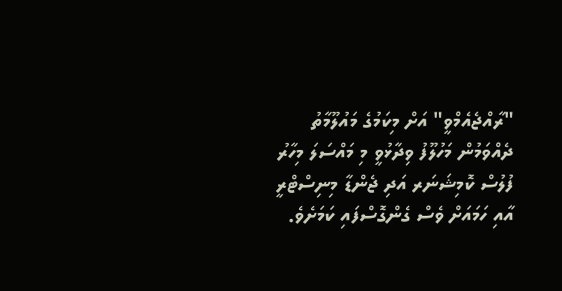"ރާއްޖެއެމްވީ" އަށް މިކަމުގެ މައުލޫމާތު ދެއްވަމުން މަހުލޫފު ވިދާޅުވީ މި މައްސަލަ މިހާރު ފުލުސް ކޮމިޝަނަރ އަދި ޖެންޑާ މިނިސްޓްރީ އާއި ހަމައަށް ވެސް ގެންގޮސްފައި ކަމަށެވެ.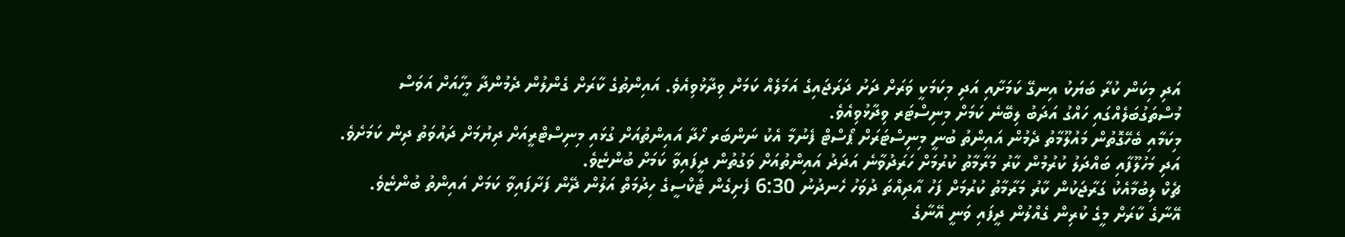އަދި މިކަން ކުރާ ބަޔަކު އިނގޭ ކަމަށާއި އަދި މިކަމަކީ ވަރަށް ދަށު ދަރަޖައިގެ އަމަލެއް ކަމަށް ވިދާޅުވިއެވެ. އައިންތުގެ ކާރަށް ގެންލުން ދެމުންދާ މީހާއަށް އަވަސް މުސްތަގުބަލެއްގައި ހައްގު އަދަބު ލިބޭނެ ކަމަށް މިނިސްޓަރ ވިދާޅުވިއެވެ.
މިކަމާއި ބެހޭގޮތުން މައުލޫމާތު ދެމުން އައިންތު ބުނީ މިނިސްޓަރަށް ޕޯސްޓް ފެނުމާ އެކު ނަންބަރ ހޯދާ އައިންތުއަށް ގުޅައި މިނިސްޓްރީއަށް ދިޔުމަށް ދައުވަތު ދިން ކަމަށެވެ. އަދި މަހުލޫފާއި ބައްދަލު ކުރުމުން ކާރު މަރާމާތު ކުރުމަށް ހަރަދުވާނެ އަދަދު އައިންތުއަށް ވަގުތުން ދީފައިވާ ކަމަށް ބުންޏެވެ.
ޗެކް ލިބުމާއެކު ގަރާޖަކުން ކާރު މަރާމާތު ކުރުމަށް ފަހު އާދިއްތަ ދުވަހު ހެނދުނު 6:30 ފެށިގެން ޓެކްސީގެ ހިދުމަތް އަލުން ދޭން ފަށާފައިވާ ކަމަށް އައިންތު ބުންޏެވެ.
އޭނާގެ ކާރަށް މީގެ ކުރިން ގެއްލުން ދީފައި ވަނީ އޭނާގެ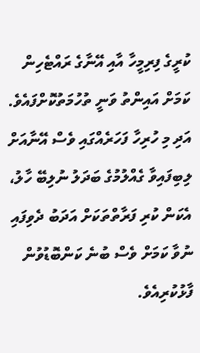ކުރީގެ ފިރިމީހާ އާއި އޭނާގެ ރައްޓެހިން ކަމަށް އައިންތު ވަނީ ތުހުމަތުކޮށްފައެވެ. އަދި މި ހުރިހާ ފަހަރެއްގައި ވެސް އޭނާއަށް ލިބިފައިވާ ގެއްލުމުގެ ބަދަލު ނުލިބޭ ހާލު، އެކަން ކުރި ފަރާތްތަކަށް އަދަބު ދެވިފައި ނުވާ ކަމަށް ވެސް ބުނެ ކަންބޮޑުވުން ފާޅުކުރިއެވެ.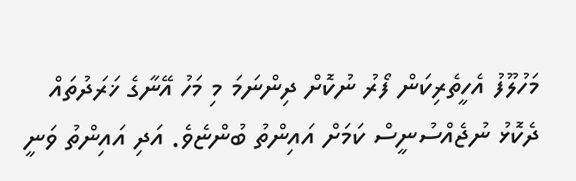މަހުލޫފު އެހީތެރިކަން ފޯރު ނުކޮށް ދިންނަމަ މި މަހު އޭނާގެ ޚަރަދުތައް ދެކޮޅު ނުޖެއްސުނީސް ކަމަށް އައިންތު ބުންޏެވެ. އަދި އައިންތު ވަނީ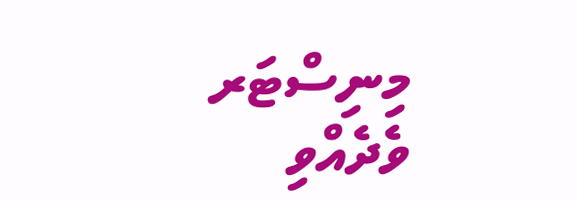މިނިސްޓަރ ވެދެއްވި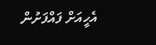އެހީއަށް ފައްފަށުން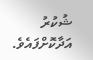ޝުކުރު އަދާކޮށްފައެވެ.